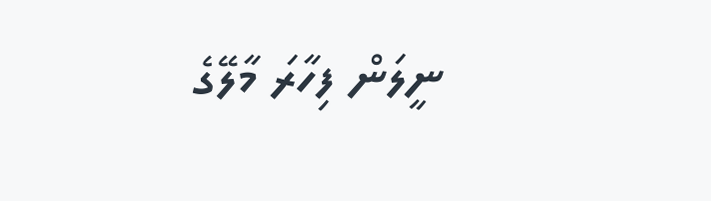ނީލަން ފިހާރަ މާލޭގެ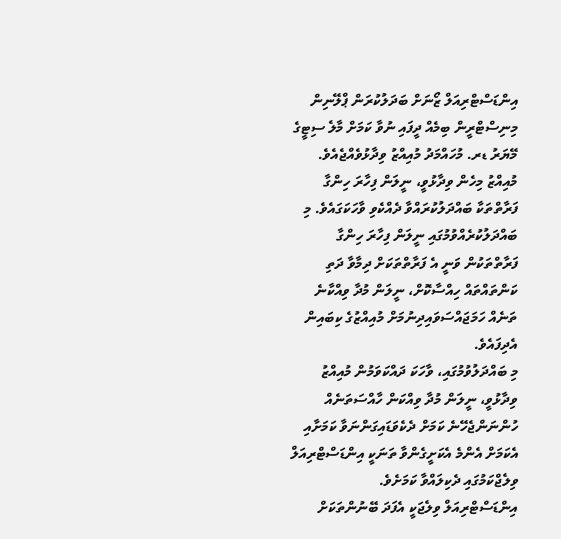އިންޑަސްޓްރިއަލް ޒޯނަށް ބަދަލުކުރަން ޕްލޭނިން މިނިސްޓްރީން ބިމެއް ދީފައި ނުވާ ކަމަށް މާލެ ސިޓީގެ މޭޔަރު ޑރ. މުހައްމަދު މުއިއްޒު ވިދާޅުވެއްޖެއެވެ.
މުއިއްޒު މިހެން ވިދާޅުވީ، ނީލަން ފިހާރަ ހިންގާ ފަރާތްތަކާ ބައްދަލުކުރައްވާ ދެއްކެވި ވާހަކަގައެވެ. މި ބައްދަލުކުރެއްވުމުގައި ނީލަން ފިހާރަ ހިންގާ ފަރާތްތަކުން ވަނީ އެ ފަރާތްތަކަށް ދިމާވާ ދަތި ކަންތައްތައް ހިއްސާކޮށް، ނީލަން މުދާ ވިއްކާނެ ތަނެއް ހަމަޖައްސަވައިދިނުމަށް މުއިއްޒުގެ ކިބައިން އެދިފައެވެ.
މި ބައްދަލުވުމުގައި، ވާހަކަ ދައްކަވަމުން މުއިއްޒު ވިދާޅުވީ، ނީލަން މުދާ ވިއްކަން ހާއްސަތަނެއް ހުންނަންޖެހޭނެ ކަމަށް ދެކެވަޑައިގަންނަވާ ކަމަށާއި އެކަމަށް އެންމެ އެކަށީގެންވާ ތަނަކީ އިންޑަސްޓްރިއަލް ވިލެޖްކަމުގައި ދެކިލައްވާ ކަމަށެވެ.
އިންޑަސްޓްރިއަލް ވިލެޖަކީ އެފަދަ ބޭނުންތަކަށް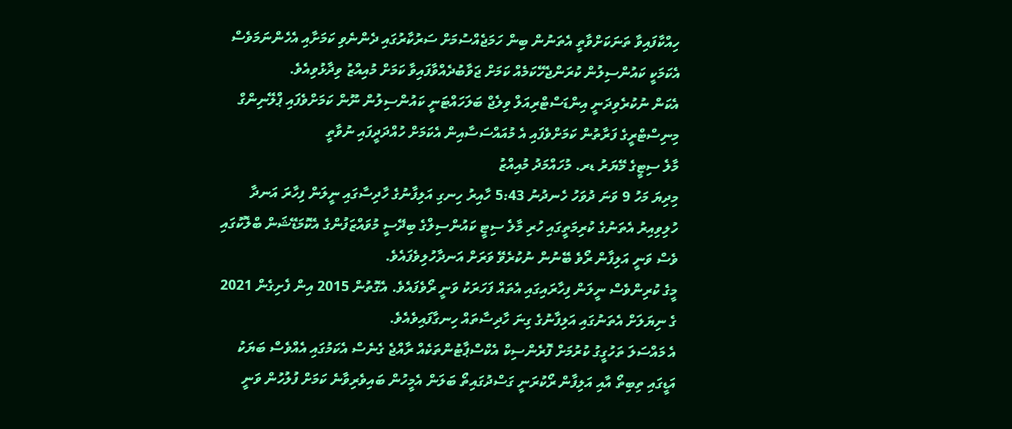ހިއްކާފައިވާ ތަނަކަށްވާތީ އެތަނުން ބިން ހަމަޖެއްސުމަށް ސަރުކާރުގައި ދެންނެވި ކަމަށާއި އެހެންނަމަވެސް އެކަމަކީ ކައުންސިލުން ކުރަންޖެހޭކަމެއް ކަމަށް ޖަވާބުދެއްވާފައިވާ ކަމަށް މުއިއްޒު ވިދާޅުވިއެވެ.
އެކަން ނުކުރެވިދަނީ އިންޑަސްޓްރިއަލް ވިލެޖް ބަލަހައްޓަނީ ކައުންސިލުން ނޫން ކަމަށްވެފައި ޕްލޭނިންގް މިނިސްޓްރީގެ ފަރާތުން ކަމަށްވެފައި އެ މުއައްސަސާއިން އެކަމަށް ހުއްދަދީފައި ނުވާތީ
މާލެ ސިޓީގެ މޭޔަރު ޑރ. މުހައްމަދު މުއިއްޒު
މިދިޔަ މަހު 9 ވަނަ ދުވަހު ހެނދުނު 5:43 ހާއިރު ހިނގި އަލިފާނުގެ ހާދިސާގައި ނީލަން ފިހާރަ އަނދާ ހުލިވިއިރު އެތަނުގެ ކުރިމަތީގައި ހުރި މާލެ ސިޓީ ކައުންސިލްގެ ބިދޭސީ މުވައްޒަފުންގެ އެކޮމަޑޭޝަން ބްލޮކުގައި ވެސް ވަނީ އަލިފާން ރޯވެ ބޭނުން ނުކުރެވޭ ވަރަށް އަނދާހުލިވެފައެވެ.
މީގެ ކުރިންވެސް ނީލަން ފިހާރައިގައި އެތައް ފަހަރަކު ވަނީ ރޯވެފައެވެ. އެގޮތުން 2015 އިން ފެށިގެން 2021 ގެ ނިޔަލަށް އެތަނުގައި އަލިފާނުގެ ގިނަ ހާދިސާތައް ހިނގާފައިވެއެވެ.
އެ މައްސަލަ ތަހުގީގު ކުރުމަށް ފޮރެންސިކް އެކްސްޕާޓުންތަކެއް ރާއްޖެ ގެނެސް އެކަމުގައި އެއްވެސް ބަޔަކު އަޑީގައި ތިބިތޯ އާއި އަލިފާން ރޯކުރަނީ ގަސްދުގައިތޯ ބަލަން އެމީހުން ބައިވެރިވާނެ ކަމަށް ފުލުހުން ވަނީ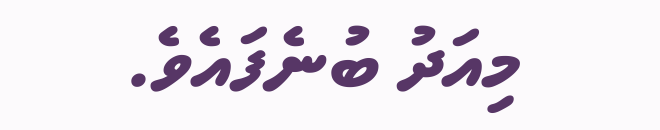މިއަދު ބުނެފައެވެ.